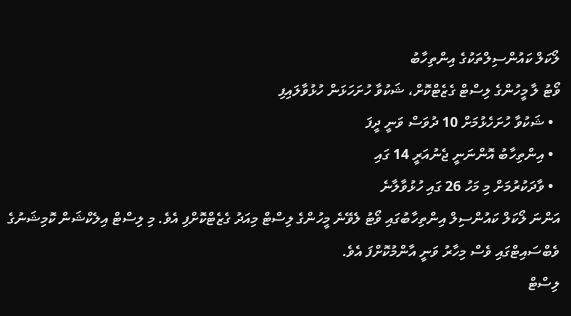ލޯކަލް ކައުންސިލްތަކުގެ އިންތިހާބު
ވޯޓު ލާ މީހުންގެ ލިސްޓް ގެޒެޓްކޮށް، ޝަކުވާ ހުށަހަޅަން ހުޅުވާލައިފި
  • ޝަކުވާ ހުށަހެޅުމަށް 10 ދުވަސް ވަނީ ދީފަ
  • އިންތިހާބު އޮންނަނީ ޖެނުއަރީ 14 ގައި
  • ވާދަކުރުމަށް މި މަހު 26 ގައި ހުޅުވާލާނެ
އަންނަ ލޯކަލް ކައުންސިލް އިންތިހާބުގައި ވޯޓު ލެވޭނެ މީހުންގެ ލިސްޓް މިއަދު ގެޒެޓްކޮށްފި އެވެ. މި ލިސްޓް އިލެކްޝަން ކޮމިޝަނުގެ ވެބްސައިޓްގައި ވެސް މިހާރު ވަނީ އާންމުކޮށްފަ އެވެ.
ލިސްޓް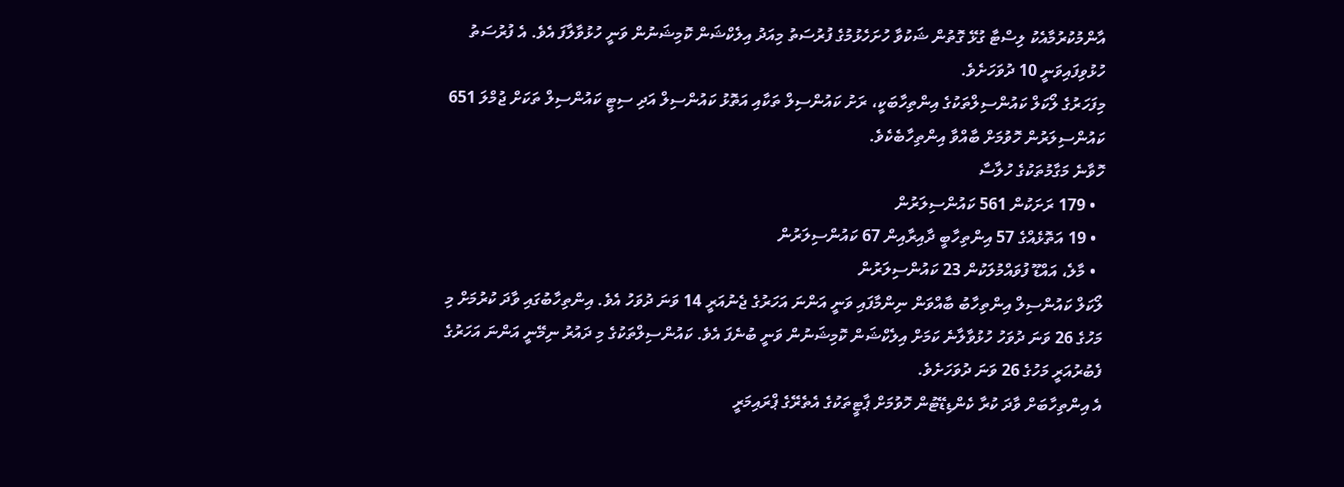އާންމުކުރުމާއެކު ލިސްޓާ ގުޅޭ ގޮތުން ޝަކުވާ ހުށަހެޅުމުގެ ފުރުސަތު މިއަދު އިލެކްޝަން ކޮމިޝަނުން ވަނީ ހުޅުވާލާފަ އެވެ. އެ ފުރުސަތު ހުޅުވިފައިވަނީ 10 ދުވަހަށެވެ.
މިފަހަރުގެ ލޯކަލް ކައުންސިލްތަކުގެ އިންތިހާބަކީ، ރަށު ކައުންސިލް ތަކާއި އަތޮޅު ކައުންސިލް އަދި ސިޓީ ކައުންސިލް ތަކަށް ޖުމްލަ 651 ކައުންސިލަރުން ހޮވުމަށް ބާއްވާ އިންތިހާބެކެވެ.
ހޮވާނެ މަގާމުތަކުގެ ހުލާސާ
  • 179 ރަށަކުން 561 ކައުންސިލަރުން
  • 19 އަތޮޅެއްގެ 57 އިންތިހާބީ ދާއިރާއިން 67 ކައުންސިލަރުން
  • މާލެ، އައްޑޫ ފުވައްމުލަކުން 23 ކައުންސިލަރުން
ލޯކަލް ކައުންސިލް އިންތިހާބު ބާއްވަން ނިންމާފައި ވަނީ އަންނަ އަހަރުގެ ޖެނުއަރީ 14 ވަނަ ދުވަހު އެވެ. އިންތިހާބުގައި ވާދަ ކުރުމަށް މި މަހުގެ 26 ވަނަ ދުވަހު ހުޅުވާލާނެ ކަމަށް އިލެކްޝަން ކޮމިޝަނުން ވަނީ ބުނެފަ އެވެ. ކައުންސިލްތަކުގެ މި ދައުރު ނިމޭނީ އަންނަ އަހަރުގެ ފެބުރުއަރީ މަހުގެ 26 ވަނަ ދުވަހަށެވެ.
އެ އިންތިހާބަށް ވާދަ ކުރާ ކެންޑިޑޭޓުން ހޮވުމަށް ޕާޓީތަކުގެ އެތެރޭގެ ޕްރައިމަރީ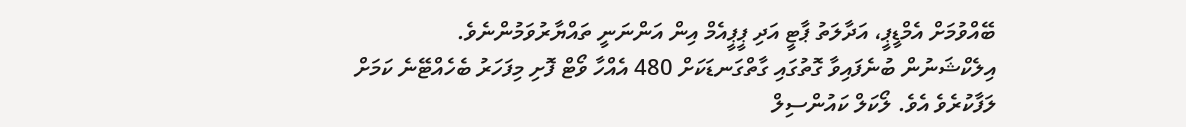ބޭއްވުމަށް އެމްޑީޕީ، އަދާލަތު ޕާޓީ އަދި ޕީޕީއެމް އިން އަންނަނީ ތައްޔާރުވަމުންނެވެ.
އިލެކްޝަނުން ބުނެފައިވާ ގޮތުގައި ގާތްގަނޑަކަށް 480 އެއްހާ ވޯޓް ފޮށި މިފަހަރު ބެހެއްޓޭނެ ކަމަށް ލަފާކުރެވެ އެވެ. ލޯކަލް ކައުންސިލް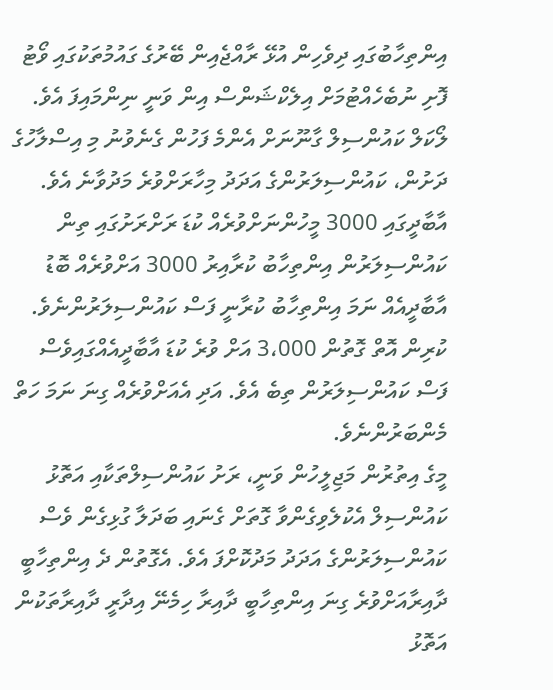އިންތިހާބުގައި ދިވެހިން އުޅޭ ރާއްޖެއިން ބޭރުގެ ގައުމުތަކުގައި ވޯޓު ފޮށި ނުބެހެއްޓުމަށް އިލެކްޝަންސް އިން ވަނީ ނިންމައިފަ އެވެ.
ލޯކަލް ކައުންސިލް ގާނޫނަށް އެންމެ ފަހުން ގެނެވުނު މި އިސްލާހުގެ ދަށުން، ކައުންސިލަރުންގެ އަދަދު މިހާރަށްވުރެ މަދުވާނެ އެވެ. އާބާދީގައި 3000 މީހުންނަށްވުރެއް ކުޑަ ރަށްރަށުގައި ތިން ކައުންސިލަރުން އިންތިހާބު ކުރާއިރު 3000 އަށްވުރެއް ބޮޑު އާބާދީއެއް ނަމަ އިންތިހާބު ކުރާނީ ފަސް ކައުންސިލަރުންނެވެ. ކުރިން އޮތް ގޮތުން 3،000 އަށް ވުރެ ކުޑަ އާބާދީއެއްގައިވެސް ފަސް ކައުންސިލަރުން ތިބެ އެވެ. އަދި އެއަށްވުރެއް ގިނަ ނަމަ ހަތް މެންބަރުންނެވެ.
މީގެ އިތުރުން މަޖިލީހުން ވަނީ، ރަށު ކައުންސިލްތަކާއި އަތޮޅު ކައުންސިލް އެކުލެވިގެންވާ ގޮތަށް ގެނައި ބަދަލާ ގުޅިގެން ވެސް ކައުންސިލަރުންގެ އަދަދު މަދުކޮށްފަ އެވެ. އެގޮތުން ދެ އިންތިހާބީ ދާއިރާއަށްވުރެ ގިނަ އިންތިހާބީ ދާއިރާ ހިމެނޭ އިދާރީ ދާއިރާތަކުން އަތޮޅު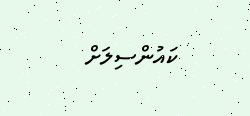ކައުންސިލަށް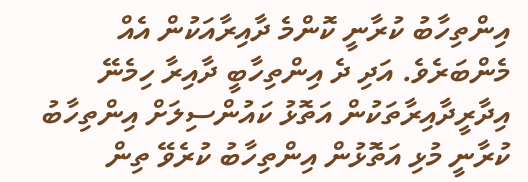އިންތިހާބު ކުރާނީ ކޮންމެ ދާއިރާއަކުން އެއް މެންބަރެވެ. އަދި ދެ އިންތިހާބީ ދާއިރާ ހިމެނޭ އިދާރީދާއިރާތަކުން އަތޮޅު ކައުންސިލަށް އިންތިހާބު ކުރާނީ މުޅި އަތޮޅުން އިންތިހާބު ކުރެވޭ ތިން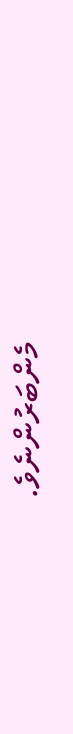މެންބަރުންނެވެ.